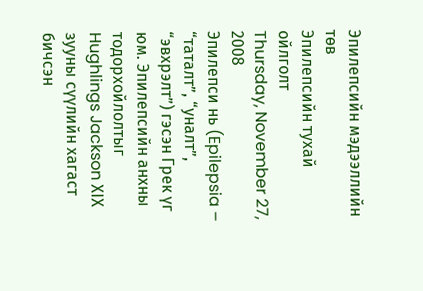Эпилепсийн мэдээллийн төв
Эпилепсийн тухай ойлголт
Thursday, November 27, 2008
Эпилепси нь (Epilepsia – “таталт”, “уналт”, “эвхрэлт”) гэсэн Грек үг юм. Эпилепсийн анхны тодорхойлолтыг Hughlings Jackson ХIХ зууны сүүлийн хагаст бичсэн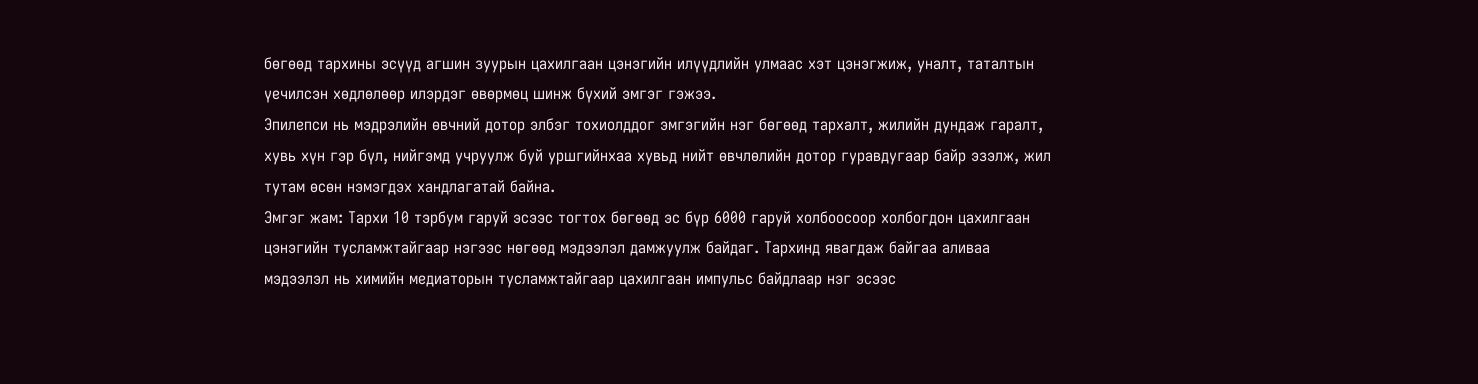бөгөөд тархины эсүүд агшин зуурын цахилгаан цэнэгийн илүүдлийн улмаас хэт цэнэгжиж, уналт, таталтын үечилсэн хөдлөлөөр илэрдэг өвөрмөц шинж бүхий эмгэг гэжээ.
Эпилепси нь мэдрэлийн өвчний дотор элбэг тохиолддог эмгэгийн нэг бөгөөд тархалт, жилийн дундаж гаралт, хувь хүн гэр бүл, нийгэмд учруулж буй уршгийнхаа хувьд нийт өвчлөлийн дотор гуравдугаар байр эзэлж, жил тутам өсөн нэмэгдэх хандлагатай байна.
Эмгэг жам: Тархи 10 тэрбум гаруй эсээс тогтох бөгөөд эс бүр 6000 гаруй холбоосоор холбогдон цахилгаан цэнэгийн тусламжтайгаар нэгээс нөгөөд мэдээлэл дамжуулж байдаг. Тархинд явагдаж байгаа аливаа мэдээлэл нь химийн медиаторын тусламжтайгаар цахилгаан импульс байдлаар нэг эсээс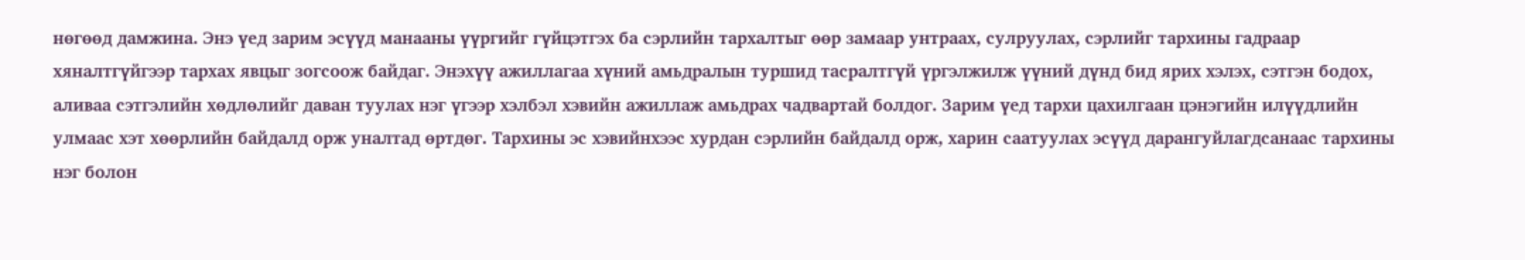нөгөөд дамжина. Энэ үед зарим эсүүд манааны үүргийг гүйцэтгэх ба сэрлийн тархалтыг өөр замаар унтраах, сулруулах, сэрлийг тархины гадраар хяналтгүйгээр тархах явцыг зогсоож байдаг. Энэхүү ажиллагаа хүний амьдралын туршид тасралтгүй үргэлжилж үүний дүнд бид ярих хэлэх, сэтгэн бодох, аливаа сэтгэлийн хөдлөлийг даван туулах нэг үгээр хэлбэл хэвийн ажиллаж амьдрах чадвартай болдог. Зарим үед тархи цахилгаан цэнэгийн илүүдлийн улмаас хэт хөөрлийн байдалд орж уналтад өртдөг. Тархины эс хэвийнхээс хурдан сэрлийн байдалд орж, харин саатуулах эсүүд дарангуйлагдсанаас тархины нэг болон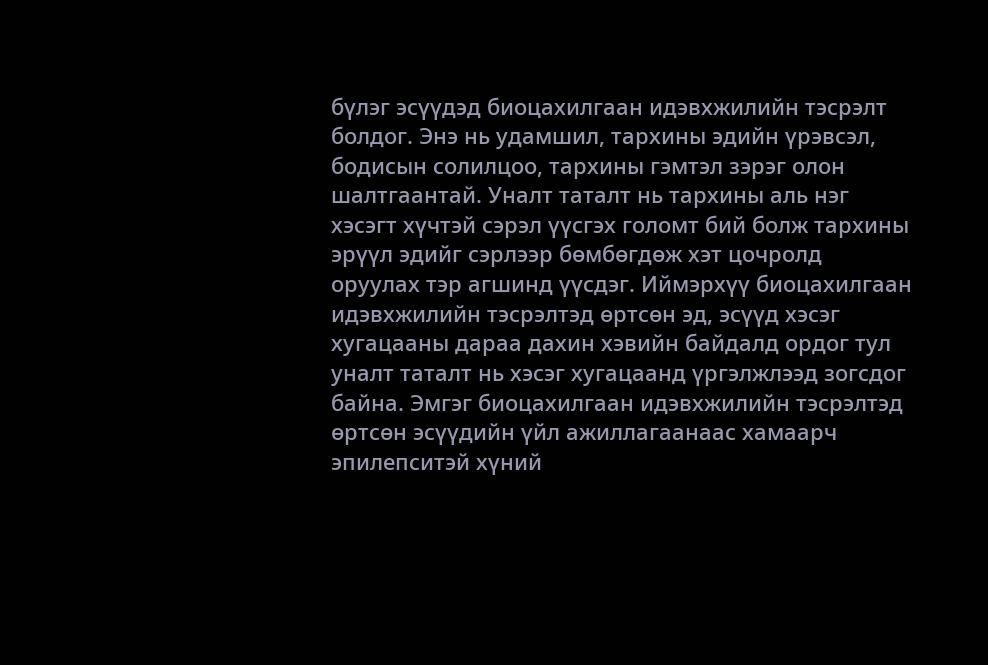бүлэг эсүүдэд биоцахилгаан идэвхжилийн тэсрэлт болдог. Энэ нь удамшил, тархины эдийн үрэвсэл, бодисын солилцоо, тархины гэмтэл зэрэг олон шалтгаантай. Уналт таталт нь тархины аль нэг хэсэгт хүчтэй сэрэл үүсгэх голомт бий болж тархины эрүүл эдийг сэрлээр бөмбөгдөж хэт цочролд оруулах тэр агшинд үүсдэг. Иймэрхүү биоцахилгаан идэвхжилийн тэсрэлтэд өртсөн эд, эсүүд хэсэг хугацааны дараа дахин хэвийн байдалд ордог тул уналт таталт нь хэсэг хугацаанд үргэлжлээд зогсдог байна. Эмгэг биоцахилгаан идэвхжилийн тэсрэлтэд өртсөн эсүүдийн үйл ажиллагаанаас хамаарч эпилепситэй хүний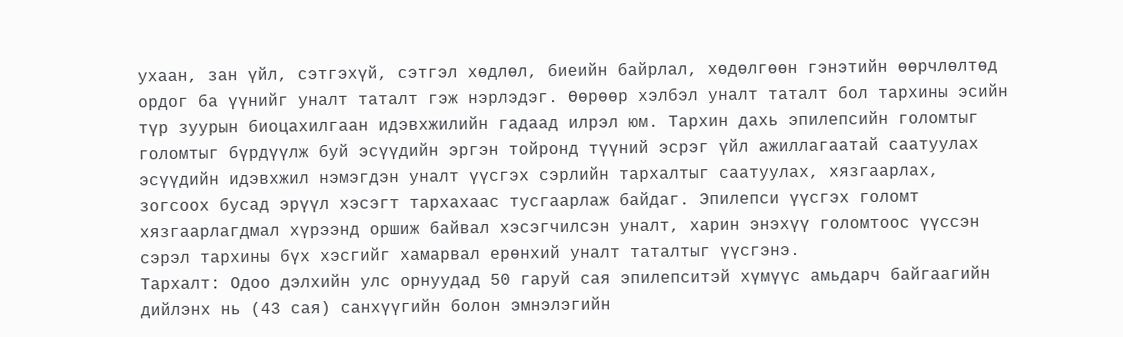ухаан, зан үйл, сэтгэхүй, сэтгэл хөдлөл, биеийн байрлал, хөдөлгөөн гэнэтийн өөрчлөлтөд ордог ба үүнийг уналт таталт гэж нэрлэдэг. Өөрөөр хэлбэл уналт таталт бол тархины эсийн түр зуурын биоцахилгаан идэвхжилийн гадаад илрэл юм. Тархин дахь эпилепсийн голомтыг голомтыг бүрдүүлж буй эсүүдийн эргэн тойронд түүний эсрэг үйл ажиллагаатай саатуулах эсүүдийн идэвхжил нэмэгдэн уналт үүсгэх сэрлийн тархалтыг саатуулах, хязгаарлах, зогсоох бусад эрүүл хэсэгт тархахаас тусгаарлаж байдаг. Эпилепси үүсгэх голомт хязгаарлагдмал хүрээнд оршиж байвал хэсэгчилсэн уналт, харин энэхүү голомтоос үүссэн сэрэл тархины бүх хэсгийг хамарвал ерөнхий уналт таталтыг үүсгэнэ.
Тархалт: Одоо дэлхийн улс орнуудад 50 гаруй сая эпилепситэй хүмүүс амьдарч байгаагийн дийлэнх нь (43 сая) санхүүгийн болон эмнэлэгийн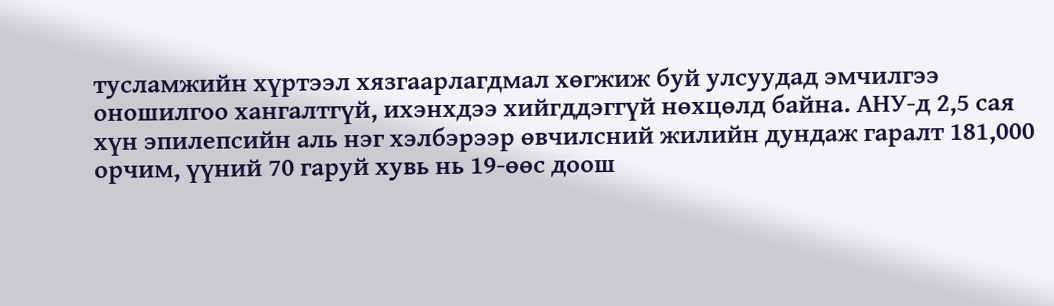тусламжийн хүртээл хязгаарлагдмал хөгжиж буй улсуудад эмчилгээ оношилгоо хангалтгүй, ихэнхдээ хийгддэггүй нөхцөлд байна. АНУ-д 2,5 сая хүн эпилепсийн аль нэг хэлбэрээр өвчилсний жилийн дундаж гаралт 181,000 орчим, үүний 70 гаруй хувь нь 19-өөс доош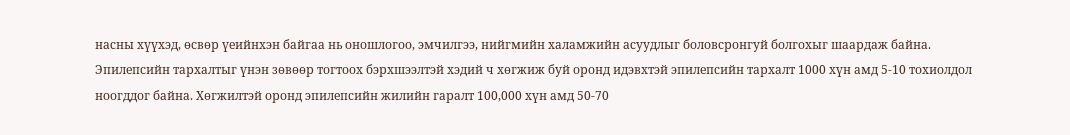насны хүүхэд, өсвөр үеийнхэн байгаа нь оношлогоо, эмчилгээ, нийгмийн халамжийн асуудлыг боловсронгуй болгохыг шаардаж байна.
Эпилепсийн тархалтыг үнэн зөвөөр тогтоох бэрхшээлтэй хэдий ч хөгжиж буй оронд идэвхтэй эпилепсийн тархалт 1000 хүн амд 5-10 тохиолдол ноогддог байна. Хөгжилтэй оронд эпилепсийн жилийн гаралт 100,000 хүн амд 50-70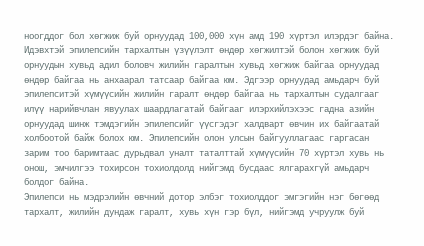ноогддог бол хөгжиж буй орнуудад 100,000 хүн амд 190 хүртэл илэрдэг байна. Идэвхтэй эпилепсийн тархалтын үзүүлэлт өндөр хөгжилтэй болон хөгжиж буй орнуудын хувьд адил боловч жилийн гаралтын хувьд хөгжиж байгаа орнуудад өндөр байгаа нь анхаарал татсаар байгаа юм. Эдгээр орнуудад амьдарч буй эпилепситэй хүмүүсийн жилийн гаралт өндөр байгаа нь тархалтын судалгааг илүү нарийвчлан явуулах шаардлагатай байгааг илэрхийлэхээс гадна азийн орнуудад шинж тэмдэгийн эпилепсийг үүсгэдэг халдварт өвчин их байгаатай холбоотой байж болох юм. Эпилепсийн олон улсын байгууллагаас гаргасан зарим тоо баримтаас дурьдвал уналт таталттай хүмүүсийн 70 хүртэл хувь нь онош, эмчилгээ тохирсон тохиолдолд нийгэмд бусдаас ялгарахгүй амьдарч болдог байна.
Эпилепси нь мэдрэлийн өвчний дотор элбэг тохиолддог эмгэгийн нэг бөгөөд тархалт, жилийн дундаж гаралт, хувь хүн гэр бүл, нийгэмд учруулж буй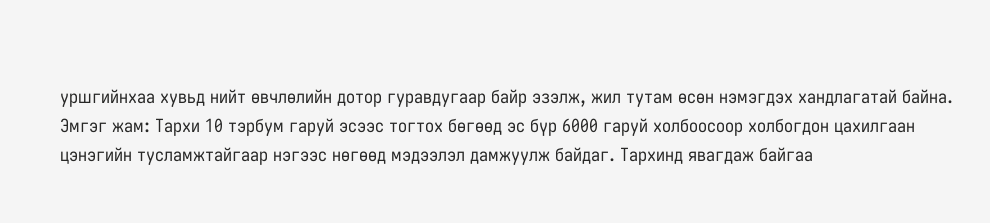уршгийнхаа хувьд нийт өвчлөлийн дотор гуравдугаар байр эзэлж, жил тутам өсөн нэмэгдэх хандлагатай байна.
Эмгэг жам: Тархи 10 тэрбум гаруй эсээс тогтох бөгөөд эс бүр 6000 гаруй холбоосоор холбогдон цахилгаан цэнэгийн тусламжтайгаар нэгээс нөгөөд мэдээлэл дамжуулж байдаг. Тархинд явагдаж байгаа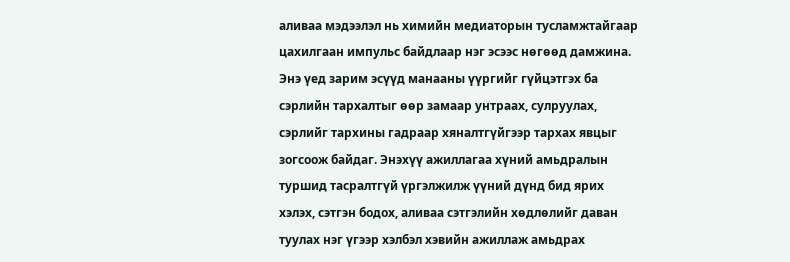аливаа мэдээлэл нь химийн медиаторын тусламжтайгаар цахилгаан импульс байдлаар нэг эсээс нөгөөд дамжина. Энэ үед зарим эсүүд манааны үүргийг гүйцэтгэх ба сэрлийн тархалтыг өөр замаар унтраах, сулруулах, сэрлийг тархины гадраар хяналтгүйгээр тархах явцыг зогсоож байдаг. Энэхүү ажиллагаа хүний амьдралын туршид тасралтгүй үргэлжилж үүний дүнд бид ярих хэлэх, сэтгэн бодох, аливаа сэтгэлийн хөдлөлийг даван туулах нэг үгээр хэлбэл хэвийн ажиллаж амьдрах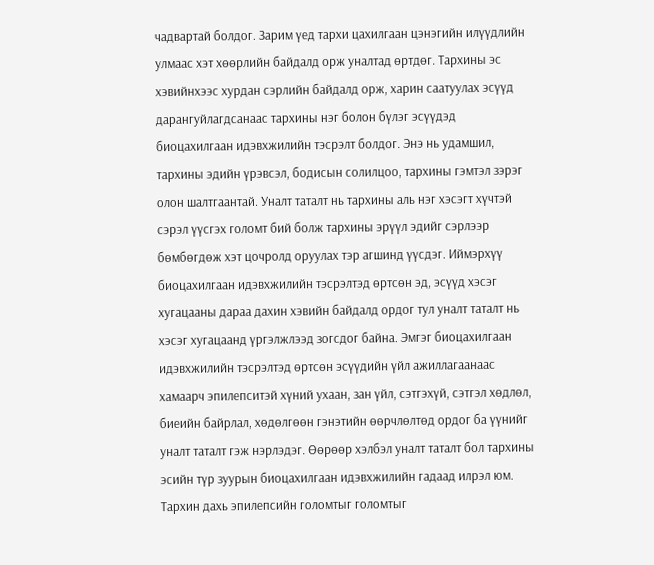чадвартай болдог. Зарим үед тархи цахилгаан цэнэгийн илүүдлийн улмаас хэт хөөрлийн байдалд орж уналтад өртдөг. Тархины эс хэвийнхээс хурдан сэрлийн байдалд орж, харин саатуулах эсүүд дарангуйлагдсанаас тархины нэг болон бүлэг эсүүдэд биоцахилгаан идэвхжилийн тэсрэлт болдог. Энэ нь удамшил, тархины эдийн үрэвсэл, бодисын солилцоо, тархины гэмтэл зэрэг олон шалтгаантай. Уналт таталт нь тархины аль нэг хэсэгт хүчтэй сэрэл үүсгэх голомт бий болж тархины эрүүл эдийг сэрлээр бөмбөгдөж хэт цочролд оруулах тэр агшинд үүсдэг. Иймэрхүү биоцахилгаан идэвхжилийн тэсрэлтэд өртсөн эд, эсүүд хэсэг хугацааны дараа дахин хэвийн байдалд ордог тул уналт таталт нь хэсэг хугацаанд үргэлжлээд зогсдог байна. Эмгэг биоцахилгаан идэвхжилийн тэсрэлтэд өртсөн эсүүдийн үйл ажиллагаанаас хамаарч эпилепситэй хүний ухаан, зан үйл, сэтгэхүй, сэтгэл хөдлөл, биеийн байрлал, хөдөлгөөн гэнэтийн өөрчлөлтөд ордог ба үүнийг уналт таталт гэж нэрлэдэг. Өөрөөр хэлбэл уналт таталт бол тархины эсийн түр зуурын биоцахилгаан идэвхжилийн гадаад илрэл юм. Тархин дахь эпилепсийн голомтыг голомтыг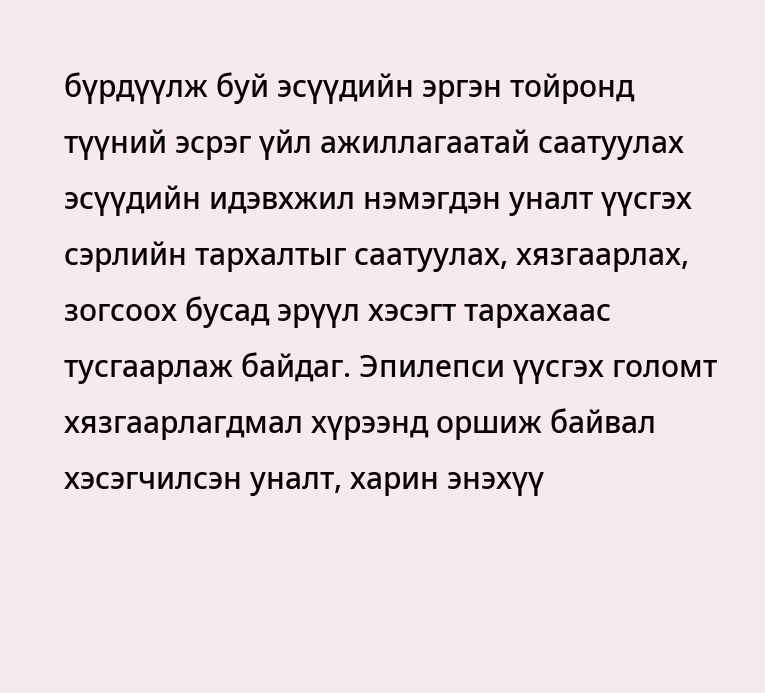бүрдүүлж буй эсүүдийн эргэн тойронд түүний эсрэг үйл ажиллагаатай саатуулах эсүүдийн идэвхжил нэмэгдэн уналт үүсгэх сэрлийн тархалтыг саатуулах, хязгаарлах, зогсоох бусад эрүүл хэсэгт тархахаас тусгаарлаж байдаг. Эпилепси үүсгэх голомт хязгаарлагдмал хүрээнд оршиж байвал хэсэгчилсэн уналт, харин энэхүү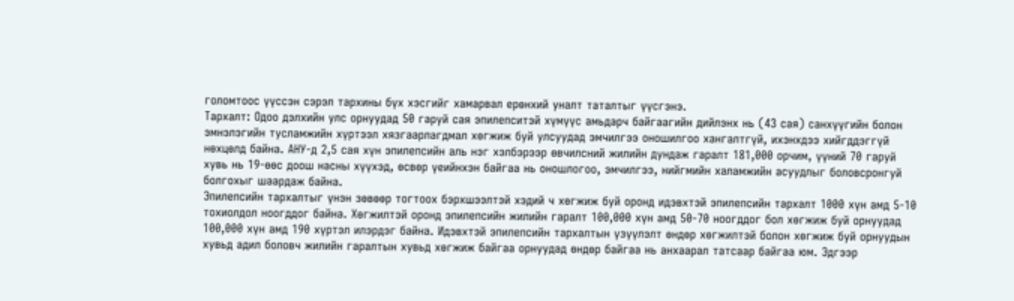голомтоос үүссэн сэрэл тархины бүх хэсгийг хамарвал ерөнхий уналт таталтыг үүсгэнэ.
Тархалт: Одоо дэлхийн улс орнуудад 50 гаруй сая эпилепситэй хүмүүс амьдарч байгаагийн дийлэнх нь (43 сая) санхүүгийн болон эмнэлэгийн тусламжийн хүртээл хязгаарлагдмал хөгжиж буй улсуудад эмчилгээ оношилгоо хангалтгүй, ихэнхдээ хийгддэггүй нөхцөлд байна. АНУ-д 2,5 сая хүн эпилепсийн аль нэг хэлбэрээр өвчилсний жилийн дундаж гаралт 181,000 орчим, үүний 70 гаруй хувь нь 19-өөс доош насны хүүхэд, өсвөр үеийнхэн байгаа нь оношлогоо, эмчилгээ, нийгмийн халамжийн асуудлыг боловсронгуй болгохыг шаардаж байна.
Эпилепсийн тархалтыг үнэн зөвөөр тогтоох бэрхшээлтэй хэдий ч хөгжиж буй оронд идэвхтэй эпилепсийн тархалт 1000 хүн амд 5-10 тохиолдол ноогддог байна. Хөгжилтэй оронд эпилепсийн жилийн гаралт 100,000 хүн амд 50-70 ноогддог бол хөгжиж буй орнуудад 100,000 хүн амд 190 хүртэл илэрдэг байна. Идэвхтэй эпилепсийн тархалтын үзүүлэлт өндөр хөгжилтэй болон хөгжиж буй орнуудын хувьд адил боловч жилийн гаралтын хувьд хөгжиж байгаа орнуудад өндөр байгаа нь анхаарал татсаар байгаа юм. Эдгээр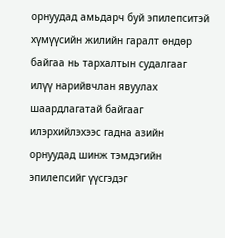орнуудад амьдарч буй эпилепситэй хүмүүсийн жилийн гаралт өндөр байгаа нь тархалтын судалгааг илүү нарийвчлан явуулах шаардлагатай байгааг илэрхийлэхээс гадна азийн орнуудад шинж тэмдэгийн эпилепсийг үүсгэдэг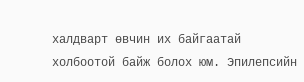халдварт өвчин их байгаатай холбоотой байж болох юм. Эпилепсийн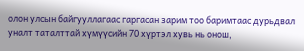олон улсын байгууллагаас гаргасан зарим тоо баримтаас дурьдвал уналт таталттай хүмүүсийн 70 хүртэл хувь нь онош,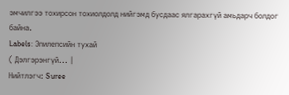эмчилгээ тохирсон тохиолдолд нийгэмд бусдаас ялгарахгүй амьдарч болдог байна.
Labels: Эпилепсийн тухай
( Дэлгэрэнгүй... |
Нийтлэгч: Suree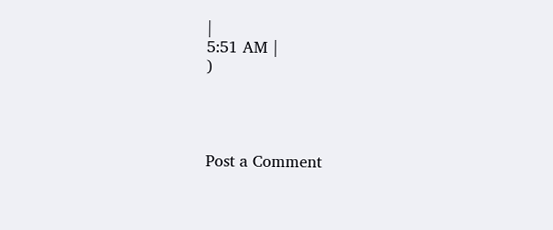|
5:51 AM |
)




Post a Comment